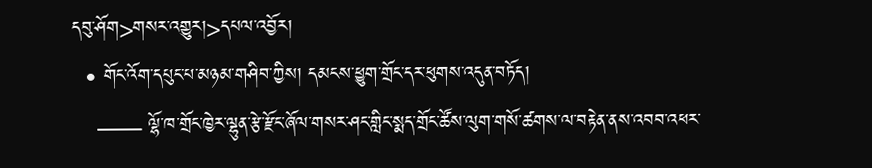དབུ་ཤོག>གསར་འགྱུར།>དཔལ་འབྱོར།
  • གོང་འོག་དཔུང་པ་མཉམ་གཤིབ་ཀྱིས། དམངས་ཕྱུག་གྲོང་དར་ཕུགས་འདུན་བཏོད།
    —— ལྷོ་ཁ་གྲོང་ཁྱེར་ལྷུན་རྩེ་རྫོང་ཞོལ་གསར་ཤང་གླིང་སྨད་གྲོང་ཚོས་ལུག་གསོ་ཚགས་ལ་བརྟེན་ནས་འབབ་འཕར་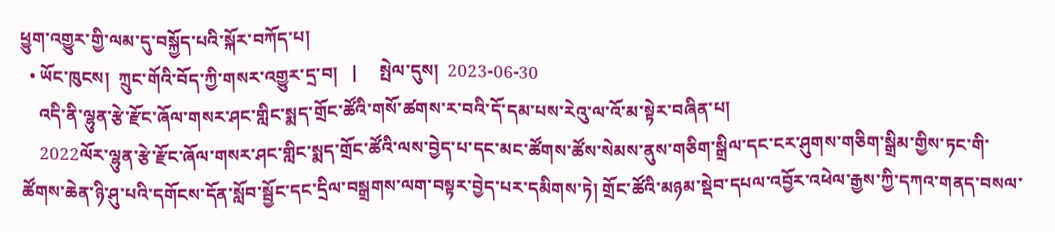ཕྱུག་འགྱུར་གྱི་ལམ་དུ་བསྐྱོད་པའི་སྐོར་བཀོད་པ།
  • ཡོང་ཁུངས།  ཀྲུང་གོའི་བོད་ཀྱི་གསར་འགྱུར་དྲ་བ།   |     སྤེལ་དུས།  2023-06-30
    འདི་ནི་ལྷུན་རྩེ་རྫོང་ཞོལ་གསར་ཤང་གླིང་སྨད་གྲོང་ཚོའི་གསོ་ཚགས་ར་བའི་དོ་དམ་པས་རེའུ་ལ་འོ་མ་སྟེར་བཞིན་པ།
    2022ལོར་ལྷུན་རྩེ་རྫོང་ཞོལ་གསར་ཤང་གླིང་སྨད་གྲོང་ཚོའི་ལས་བྱེད་པ་དང་མང་ཚོགས་ཚོས་སེམས་ནུས་གཅིག་སྒྲིལ་དང་ངར་ཤུགས་གཅིག་སྒྲིམ་གྱིས་ཏང་གི་ཚོགས་ཆེན་ཉི་ཤུ་པའི་དགོངས་དོན་སློབ་སྦྱོང་དང་དྲིལ་བསྒྲགས་ལག་བསྟར་བྱེད་པར་དམིགས་ཏེ། གྲོང་ཚོའི་མཉམ་སྡེབ་དཔལ་འབྱོར་འཕེལ་རྒྱས་ཀྱི་དཀའ་གནད་བསལ་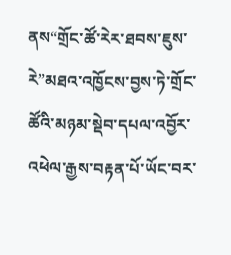ནས“གྲོང་ཚོ་རེར་ཐབས་ཇུས་རེ”མཐའ་འཁྱོངས་བྱས་ཏེ་གྲོང་ཚོའི་མཉམ་སྡེབ་དཔལ་འབྱོར་འཕེལ་རྒྱས་བརྟན་པོ་ཡོང་བར་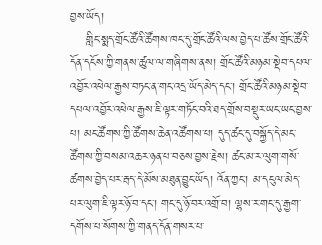བྱས་ཡོད།
    གླིང་སྨད་གྲོང་ཚོའི་ཚོགས་ཁང་དུ་གྲོང་ཚོའི་ལས་བྱེད་པ་ཚོས་གྲོང་ཚོའི་དོན་དངོས་ཀྱི་གནས་ཚུལ་ལ་གཞིགས་ནས། གྲོང་ཚོའི་མཉམ་སྡེབ་དཔལ་འབྱོར་འཕེལ་རྒྱས་བཏང་ན་གང་འདྲ་ཡོད་མེད་དང་། གྲོང་ཚོའི་མཉམ་སྡེབ་དཔལ་འབྱོར་འཕེལ་རྒྱས་ཇི་ལྟར་གཏོང་བའི་ཐད་གྲོས་བསྡུར་ཡང་ཡང་བྱས་པ། མང་ཚོགས་ཀྱི་ཚོགས་ཆེན་འཚོགས་པ། དུད་ཚང་དུ་བསྐྱོད་དེ་མང་ཚོགས་ཀྱི་བསམ་འཆར་ཉན་པ་བཅས་བྱས་རྗེས། ཚང་མ་ར་ལུག་གསོ་ཚགས་བྱེད་པར་རྦད་དེ་མོས་མཐུན་བྱུང་ཡོད། འོན་ཀྱང་། མ་དངུལ་མེད་པར་ལུག་ཇི་ལྟར་ཉོ་བ་དང་། གང་དུ་ཉོ་བར་འགྲོ་བ། ལྷས་ར་གང་དུ་རྒྱག་དགོས་པ་སོགས་ཀྱི་གནད་དོན་གསར་པ་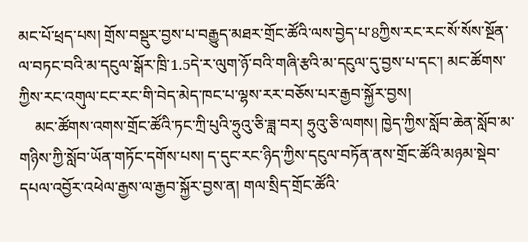མང་པོ་ཕྲད་པས། གྲོས་བསྡུར་བྱས་པ་བརྒྱུད་མཐར་གྲོང་ཚོའི་ལས་བྱེད་པ་8ཀྱིས་རང་རང་སོ་སོས་སྔོན་ལ་བཏང་བའི་མ་དངུལ་སྒོར་ཁྲི་1.5དེ་ར་ལུག་ཉོ་བའི་གཞི་རྩའི་མ་དངུལ་དུ་བྱས་པ་དང་། མང་ཚོགས་ཀྱིས་རང་འགུལ་ངང་རང་གི་བེད་མེད་ཁང་པ་ལྷས་རར་བཅོས་པར་རྒྱབ་སྐྱོར་བྱས།
    མང་ཚོགས་འགས་གྲོང་ཚོའི་ཏང་ཀྲི་པུའི་ཧྲུའུ་ཅི་ཟླ་བར། ཧྲུའུ་ཅི་ལགས། ཁྱེད་ཀྱིས་སློབ་ཆེན་སློབ་མ་གཉིས་ཀྱི་སློབ་ཡོན་གཏོང་དགོས་པས། ད་དུང་རང་ཉིད་ཀྱིས་དངུལ་བཏོན་ནས་གྲོང་ཚོའི་མཉམ་སྡེབ་དཔལ་འབྱོར་འཕེལ་རྒྱས་ལ་རྒྱབ་སྐྱོར་བྱས་ན། གལ་སྲིད་གྲོང་ཚོའི་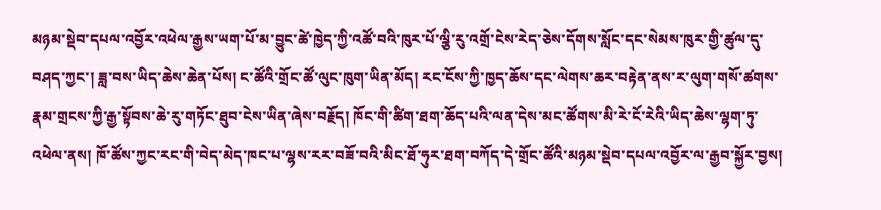མཉམ་སྡེབ་དཔལ་འབྱོར་འཕེལ་རྒྱས་ཡག་པོ་མ་བྱུང་ཚེ་ཁྱེད་ཀྱི་འཚོ་བའི་ཁུར་པོ་ལྕི་རུ་འགྲོ་ངེས་རེད་ཅེས་དོགས་སློང་དང་སེམས་ཁུར་གྱི་ཚུལ་དུ་བཤད་ཀྱང་། ཟླ་བས་ཡིད་ཆེས་ཆེན་པོས། ང་ཚོའི་གྲོང་ཚོ་ལུང་ཁུག་ཡིན་མོད། རང་ངོས་ཀྱི་ཁྱད་ཆོས་དང་ལེགས་ཆར་བརྟེན་ནས་ར་ལུག་གསོ་ཚགས་རྣམ་གྲངས་ཀྱི་རྒྱ་སྟོབས་ཆེ་རུ་གཏོང་ཐུབ་ངེས་ཡིན་ཞེས་བརྗོད། ཁོང་གི་ཚིག་ཐག་ཆོད་པའི་ལན་དེས་མང་ཚོགས་མི་རེ་ངོ་རེའི་ཡིད་ཆེས་ལྷག་ཏུ་འཕེལ་ནས། ཁོ་ཚོས་ཀྱང་རང་གི་བེད་མེད་ཁང་པ་ལྷས་རར་བཟོ་བའི་མིང་ཐོ་ཧུར་ཐག་བཀོད་དེ་གྲོང་ཚོའི་མཉམ་སྡེབ་དཔལ་འབྱོར་ལ་རྒྱབ་སྐྱོར་བྱས།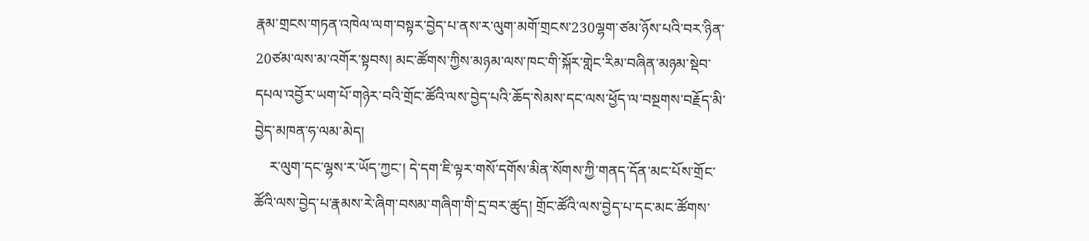རྣམ་གྲངས་གཏན་འཁེལ་ལག་བསྟར་བྱེད་པ་ནས་ར་ལུག་མགོ་གྲངས་230ལྷག་ཙམ་ཉོས་པའི་བར་ཉིན་20ཙམ་ལས་མ་འགོར་སྟབས། མང་ཚོགས་ཀྱིས་མཉམ་ལས་ཁང་གི་སྐོར་གླེང་རིམ་བཞིན་མཉམ་སྡེབ་དཔལ་འབྱོར་ཡག་པོ་གཉེར་བའི་གྲོང་ཚོའི་ལས་བྱེད་པའི་ཆོད་སེམས་དང་ལས་ཕྱོད་ལ་བསྔགས་བརྗོད་མི་བྱེད་མཁན་ཧ་ལམ་མེད།
    ར་ལུག་དང་ལྷས་ར་ཡོད་ཀྱང་། དེ་དག་ཇི་ལྟར་གསོ་དགོས་མིན་སོགས་ཀྱི་གནད་དོན་མང་པོས་གྲོང་ཚོའི་ལས་བྱེད་པ་རྣམས་རེ་ཞིག་བསམ་གཞིག་གི་དྲ་བར་ཚུད། གྲོང་ཚོའི་ལས་བྱེད་པ་དང་མང་ཚོགས་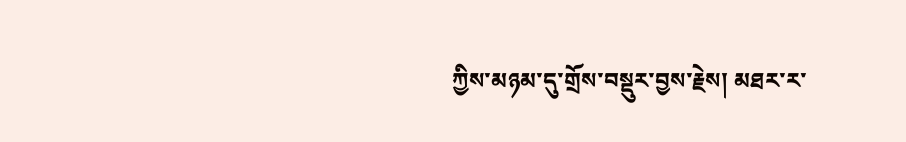ཀྱིས་མཉམ་དུ་གྲོས་བསྡུར་བྱས་རྗེས། མཐར་ར་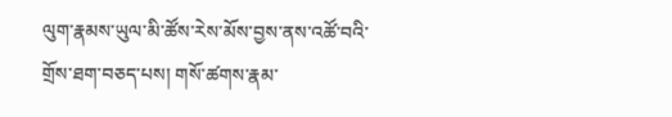ལུག་རྣམས་ཡུལ་མི་ཚོས་རེས་མོས་བྱས་ནས་འཚོ་བའི་གྲོས་ཐག་བཅད་པས། གསོ་ཚགས་རྣམ་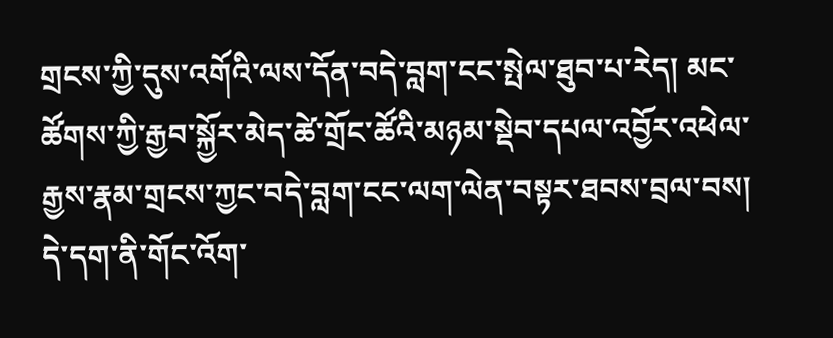གྲངས་ཀྱི་དུས་འགོའི་ལས་དོན་བདེ་བླག་ངང་སྤེལ་ཐུབ་པ་རེད། མང་ཚོགས་ཀྱི་རྒྱབ་སྐྱོར་མེད་ཚེ་གྲོང་ཚོའི་མཉམ་སྡེབ་དཔལ་འབྱོར་འཕེལ་རྒྱས་རྣམ་གྲངས་ཀྱང་བདེ་བླག་ངང་ལག་ལེན་བསྟར་ཐབས་བྲལ་བས། དེ་དག་ནི་གོང་འོག་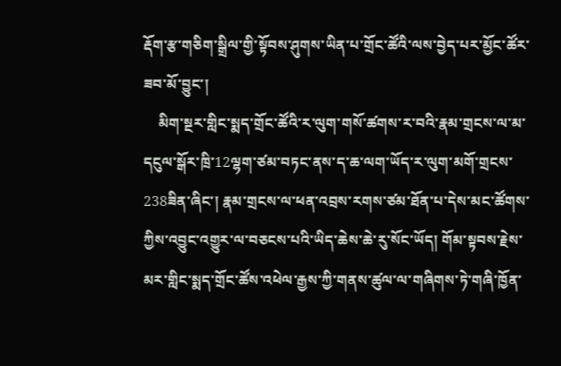རྡོག་རྩ་གཅིག་སྒྲིལ་གྱི་སྟོབས་ཤུགས་ཡིན་པ་གྲོང་ཚོའི་ལས་བྱེད་པར་མྱོང་ཚོར་ཟབ་མོ་བྱུང་།
    མིག་སྔར་གླིང་སྨད་གྲོང་ཚོའི་ར་ལུག་གསོ་ཚགས་ར་བའི་རྣམ་གྲངས་ལ་མ་དངུལ་སྒོར་ཁྲི་12ལྷག་ཙམ་བཏང་ནས་ད་ཆ་ལག་ཡོད་ར་ལུག་མགོ་གྲངས་238ཟིན་ཞིང་། རྣམ་གྲངས་ལ་ཕན་འབྲས་རགས་ཙམ་ཐོན་པ་དེས་མང་ཚོགས་ཀྱིས་འབྱུང་འགྱུར་ལ་བཅངས་པའི་ཡིད་ཆེས་ཆེ་རུ་སོང་ཡོད། གོམ་སྟབས་རྗེས་མར་གླིང་སྨད་གྲོང་ཚོས་འཕེལ་རྒྱས་ཀྱི་གནས་ཚུལ་ལ་གཞིགས་ཏེ་གཞི་ཁྱོན་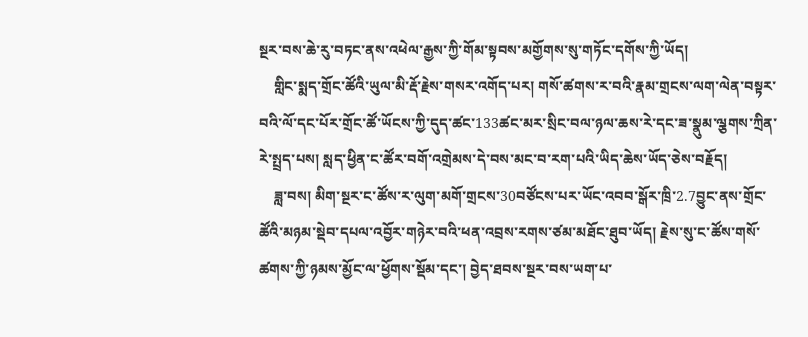སྔར་བས་ཆེ་རུ་བཏང་ནས་འཕེལ་རྒྱས་ཀྱི་གོམ་སྟབས་མགྱོགས་སུ་གཏོང་དགོས་ཀྱི་ཡོད།
    གླིང་སྨད་གྲོང་ཚོའི་ཡུལ་མི་རྡོ་རྗེས་གསར་འགོད་པར། གསོ་ཚགས་ར་བའི་རྣམ་གྲངས་ལག་ལེན་བསྟར་བའི་ལོ་དང་པོར་གྲོང་ཚོ་ཡོངས་ཀྱི་དུད་ཚང་133ཚང་མར་སྲིང་བལ་ཉལ་ཆས་རེ་དང་ཟ་སྣུམ་ལྕགས་ཀྲིན་རེ་སྤྲད་པས། སླད་ཕྱིན་ང་ཚོར་བགོ་འགྲེམས་དེ་བས་མང་བ་རག་པའི་ཡིད་ཆེས་ཡོད་ཅེས་བརྗོད།
    ཟླ་བས། མིག་སྔར་ང་ཚོས་ར་ལུག་མགོ་གྲངས་30བཙོངས་པར་ཡོང་འབབ་སྒོར་ཁྲི་2.7བྱུང་ནས་གྲོང་ཚོའི་མཉམ་སྡེབ་དཔལ་འབྱོར་གཉེར་བའི་ཕན་འབྲས་རགས་ཙམ་མཐོང་ཐུབ་ཡོད། རྗེས་སུ་ང་ཚོས་གསོ་ཚགས་ཀྱི་ཉམས་མྱོང་ལ་ཕྱོགས་སྡོམ་དང་། བྱེད་ཐབས་སྔར་བས་ཡག་པ་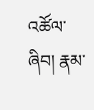འཚོལ་ཞིབ། རྣམ་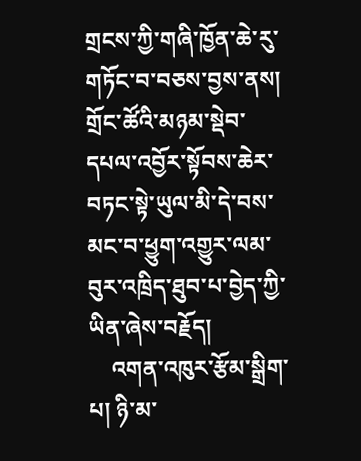གྲངས་ཀྱི་གཞི་ཁྱོན་ཆེ་རུ་གཏོང་བ་བཅས་བྱས་ནས། གྲོང་ཚོའི་མཉམ་སྡེབ་དཔལ་འབྱོར་སྟོབས་ཆེར་བཏང་སྟེ་ཡུལ་མི་དེ་བས་མང་བ་ཕྱུག་འགྱུར་ལམ་བུར་འཁྲིད་ཐུབ་པ་བྱེད་ཀྱི་ཡིན་ཞེས་བརྗོད།
    འགན་འཁུར་རྩོམ་སྒྲིག་པ། ཉི་མ་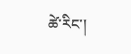ཚེ་རིང་།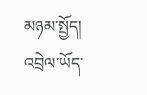མཉམ་སྤྱོད།
འབྲེལ་ཡོད་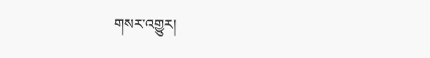གསར་འགྱུར།